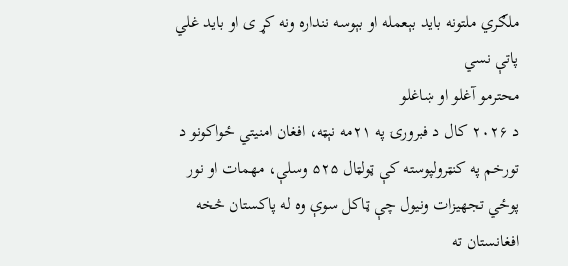ملګري ملتونه باید بېعمله او بېوسه ننداره ونه کړ ی او باید غلي پاتې نسي
محترمو آغلو او ښاغلو
د ۲۰۲۶ کال د فبرورۍ په ۲۱مه نېټه، افغان امنیتي ځواکونو د تورخم په کنټرولپوسته کې ټولټال ۵۲۵ وسلې، مهمات او نور پوځي تجهیزات ونیول چې ټاکل سوې وه له پاکستان څخه افغانستان ته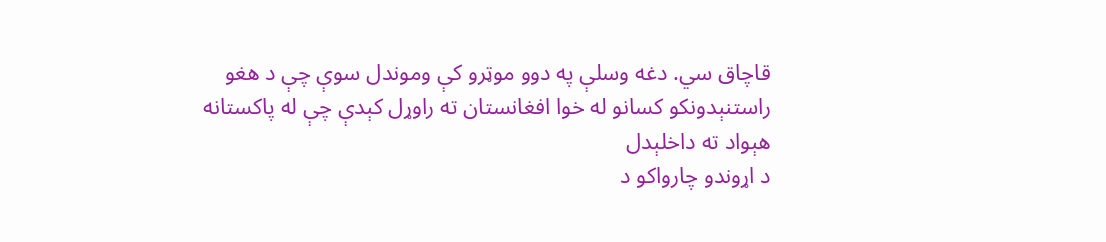قاچاق سي. دغه وسلې په دوو موټرو کې وموندل سوې چې د هغو راستنېدونکو کسانو له خوا افغانستان ته راوړل کېدې چې له پاکستانه هېواد ته داخلېدل
د اړوندو چارواکو د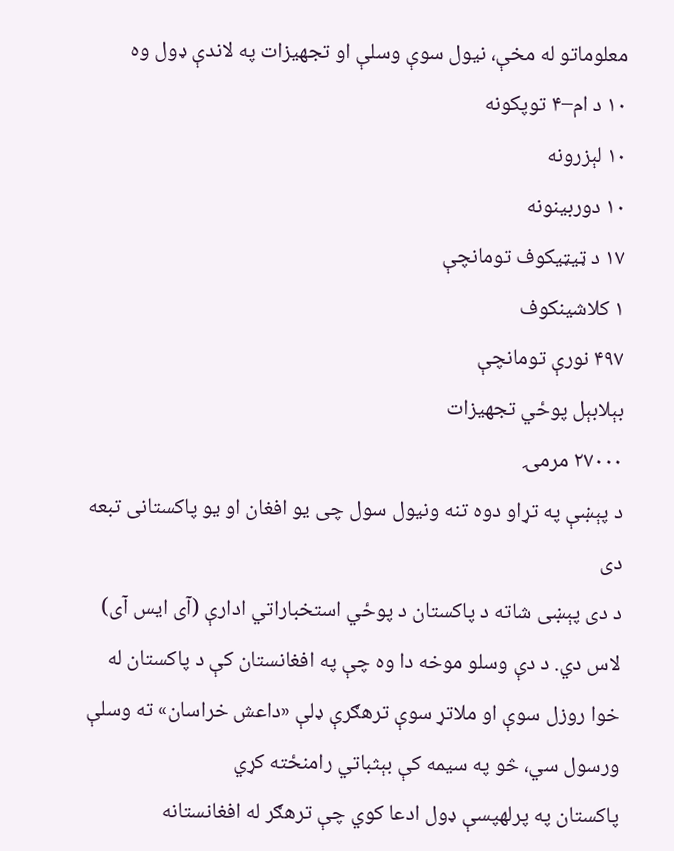معلوماتو له مخې، نیول سوې وسلې او تجهیزات په لاندې ډول وه
۱۰ د ام–۴ توپکونه
۱۰ لېزرونه
۱۰ دوربینونه
۱۷ د ټيټيکوف تومانچې
۱ کلاشینکوف
۴۹۷ نورې تومانچې
بېلابېل پوځي تجهیزات
۲۷۰۰۰ مرمۍ
د پېښې په تړاو دوه تنه ونیول سول چی یو افغان او یو پاکستانی تبعه دی
د دی پېښی شاته د پاکستان د پوځي استخباراتي ادارې (آی ایس آی) لاس دي. د دې وسلو موخه دا وه چې په افغانستان کې د پاکستان له خوا روزل سوې او ملاتړ سوې ترهګرې ډلې «داعش خراسان» ته وسلې ورسول سي، څو په سیمه کې بېثباتي رامنځته کړي
پاکستان په پرلهپسې ډول ادعا کوي چې ترهګر له افغانستانه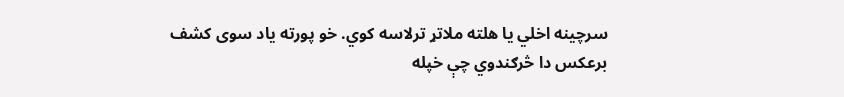سرچینه اخلي یا هلته ملاتړ ترلاسه کوي. خو پورته یاد سوی کشف برعکس دا څرګندوي چې خپله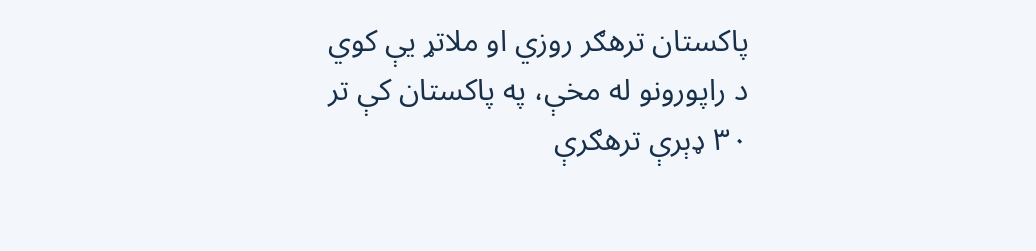پاکستان ترهګر روزي او ملاتړ یې کوي
د راپورونو له مخې، په پاکستان کې تر ۳۰ ډېرې ترهګرې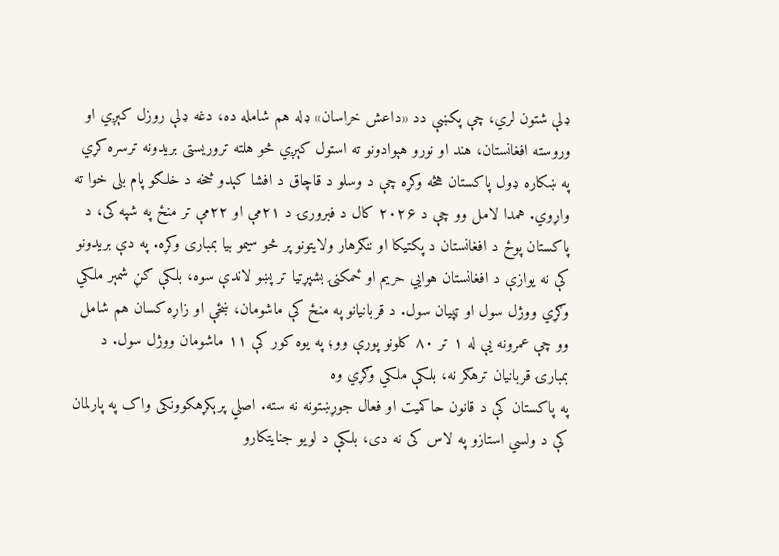ډلې شتون لري، چې پکښې دد «داعش خراسان» ډله هم شامله ده، دغه ډلې روزل کېږي او وروسته افغانستان، هند او نورو هېوادونو ته استول کېږي څو هلته تروریستی بریدونه ترسره کړي
په ښکاره ډول پاکستان هڅه وکړه چې د وسلو د قاچاق د افشا کېدو څخه د خلګو پام بلی خوا ته واړوي. همدا لامل وو چې د ۲۰۲۶ کال د فبرورۍ د ۲۱مې او ۲۲مې تر منځ په شپه کی، د پاکستان پوځ د افغانستان د پکتیکا او ننګرهار ولایتونو پر څو سیمو بیا بمباری وکړه. په دې بریدونو کې نه یوازې د افغانستان هوايي حریم او ځمکنۍ بشپړتیا تر پښو لاندې سوه، بلکې ګڼ شمېر ملکي وګړي ووژل سول او ټپیان سول. د قربانیانو په منځ کې ماشومان، ښځې او زاړه کسان هم شامل وو چې عمرونه یې له ۱ تر ۸۰ کلونو پورې وو؛ په یوه کور کې ۱۱ ماشومان ووژل سول. د بمبارۍ قربانیان ترهګر نه، بلکې ملکي وګړي وه
په پاکستان کې د قانون حاکمیت او فعال جوړښتونه نه سته. اصلي پرېکړهکوونکی واک په پارلمان کې د ولسي استازو په لاس کی نه دی، بلکې د لویو جنايتکارو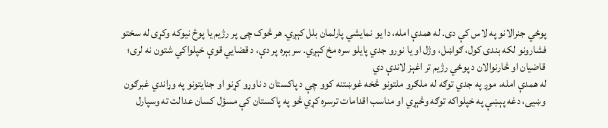پوځي جنرالانو په لاس کې دی. له همدې امله، دا یو نمایشي پارلمان بلل کېږي. هر څوک چی پر رژیم یا پوځ نیوکه وکړی له سختو فشارونو لکه بندی کول، ګواښل، وژل او یا نورو جدي پایلو سره مخ کېږي. سربېره پر دې، د قضایي قوې خپلواکي شتون نه لری؛ قاضیان او څارنوالان د پوځي رژیم تر اغېز لاندې دي
له همدې امله، موږ په جدي توګه له ملګرو ملتونو څخه غوښتنه کوو چې د پاکستان د ناوړو کړنو او جنایتونو په وړاندي غبرګون وښیی، دغه پېښې په خپلواکه توګه وڅېړي او مناسب اقدامات ترسره کړي څو په پاکستان کې مسؤل کسان عدالت ته وسپارل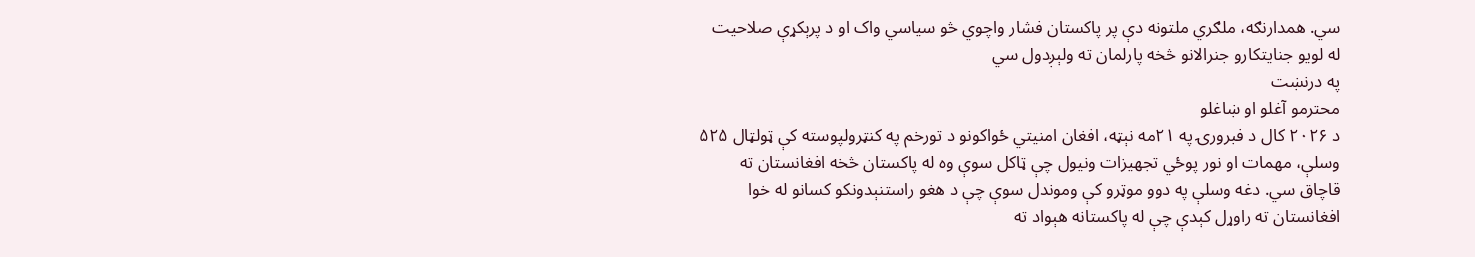سي. همدارنګه، ملګري ملتونه دې پر پاکستان فشار واچوي څو سیاسي واک او د پرېکړې صلاحیت له لویو جنايتکارو جنرالانو څخه پارلمان ته ولېږدول سي
په درنښت
محترمو آغلو او ښاغلو
د ۲۰۲۶ کال د فبرورۍ په ۲۱مه نېټه، افغان امنیتي ځواکونو د تورخم په کنټرولپوسته کې ټولټال ۵۲۵ وسلې، مهمات او نور پوځي تجهیزات ونیول چې ټاکل سوې وه له پاکستان څخه افغانستان ته قاچاق سي. دغه وسلې په دوو موټرو کې وموندل سوې چې د هغو راستنېدونکو کسانو له خوا افغانستان ته راوړل کېدې چې له پاکستانه هېواد ته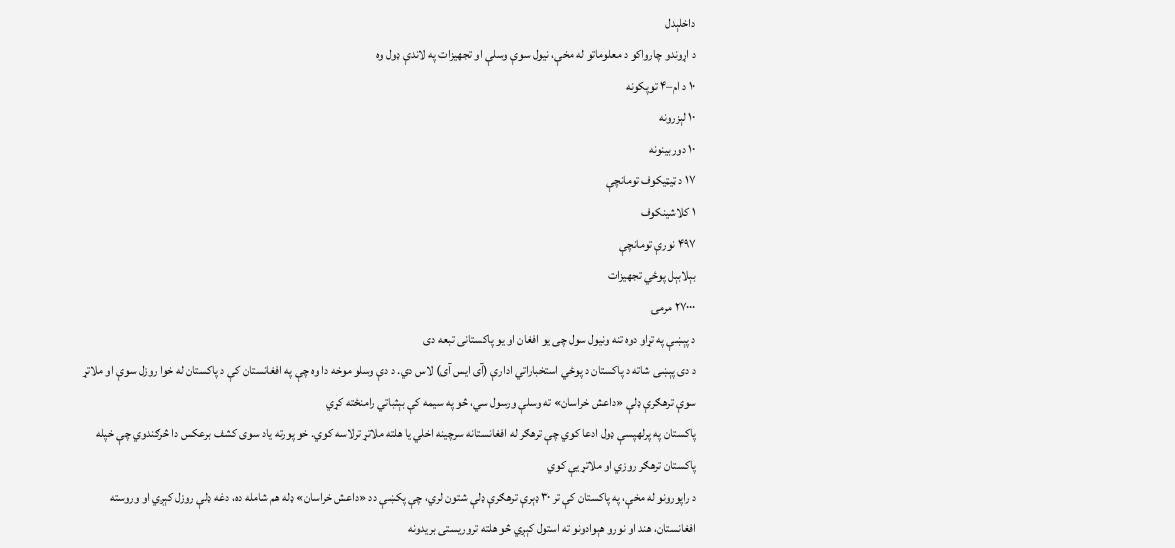داخلېدل
د اړوندو چارواکو د معلوماتو له مخې، نیول سوې وسلې او تجهیزات په لاندې ډول وه
۱۰ د ام–۴ توپکونه
۱۰ لېزرونه
۱۰ دوربینونه
۱۷ د ټيټيکوف تومانچې
۱ کلاشینکوف
۴۹۷ نورې تومانچې
بېلابېل پوځي تجهیزات
۲۷۰۰۰ مرمۍ
د پېښې په تړاو دوه تنه ونیول سول چی یو افغان او یو پاکستانی تبعه دی
د دی پېښی شاته د پاکستان د پوځي استخباراتي ادارې (آی ایس آی) لاس دي. د دې وسلو موخه دا وه چې په افغانستان کې د پاکستان له خوا روزل سوې او ملاتړ سوې ترهګرې ډلې «داعش خراسان» ته وسلې ورسول سي، څو په سیمه کې بېثباتي رامنځته کړي
پاکستان په پرلهپسې ډول ادعا کوي چې ترهګر له افغانستانه سرچینه اخلي یا هلته ملاتړ ترلاسه کوي. خو پورته یاد سوی کشف برعکس دا څرګندوي چې خپله پاکستان ترهګر روزي او ملاتړ یې کوي
د راپورونو له مخې، په پاکستان کې تر ۳۰ ډېرې ترهګرې ډلې شتون لري، چې پکښې دد «داعش خراسان» ډله هم شامله ده، دغه ډلې روزل کېږي او وروسته افغانستان، هند او نورو هېوادونو ته استول کېږي څو هلته تروریستی بریدونه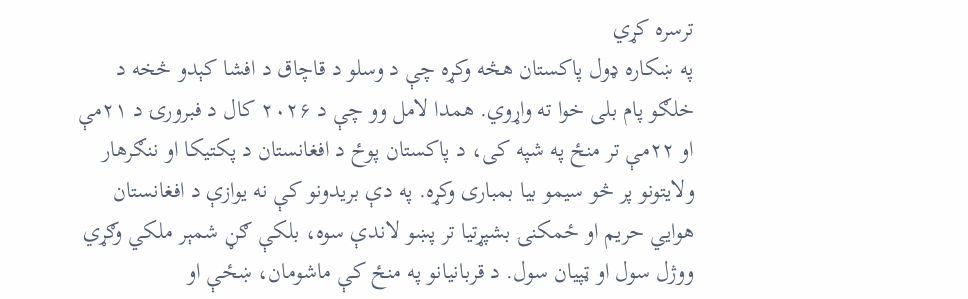ترسره کړي
په ښکاره ډول پاکستان هڅه وکړه چې د وسلو د قاچاق د افشا کېدو څخه د خلګو پام بلی خوا ته واړوي. همدا لامل وو چې د ۲۰۲۶ کال د فبرورۍ د ۲۱مې او ۲۲مې تر منځ په شپه کی، د پاکستان پوځ د افغانستان د پکتیکا او ننګرهار ولایتونو پر څو سیمو بیا بمباری وکړه. په دې بریدونو کې نه یوازې د افغانستان هوايي حریم او ځمکنۍ بشپړتیا تر پښو لاندې سوه، بلکې ګڼ شمېر ملکي وګړي ووژل سول او ټپیان سول. د قربانیانو په منځ کې ماشومان، ښځې او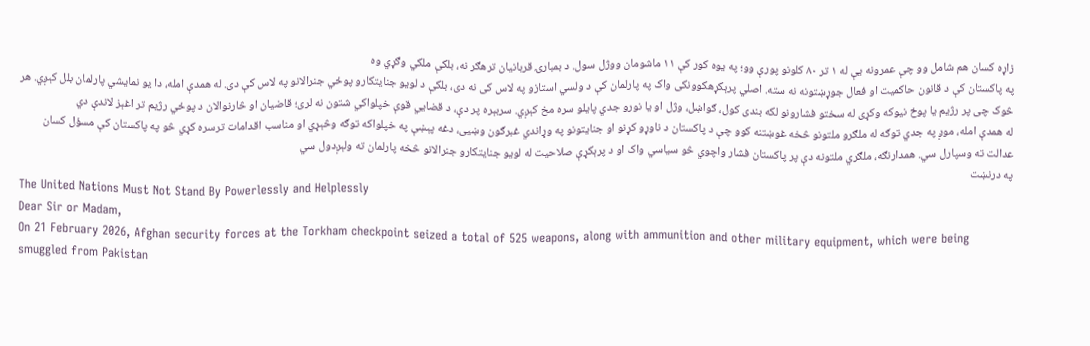زاړه کسان هم شامل وو چې عمرونه یې له ۱ تر ۸۰ کلونو پورې وو؛ په یوه کور کې ۱۱ ماشومان ووژل سول. د بمبارۍ قربانیان ترهګر نه، بلکې ملکي وګړي وه
په پاکستان کې د قانون حاکمیت او فعال جوړښتونه نه سته. اصلي پرېکړهکوونکی واک په پارلمان کې د ولسي استازو په لاس کی نه دی، بلکې د لویو جنايتکارو پوځي جنرالانو په لاس کې دی. له همدې امله، دا یو نمایشي پارلمان بلل کېږي. هر څوک چی پر رژیم یا پوځ نیوکه وکړی له سختو فشارونو لکه بندی کول، ګواښل، وژل او یا نورو جدي پایلو سره مخ کېږي. سربېره پر دې، د قضایي قوې خپلواکي شتون نه لری؛ قاضیان او څارنوالان د پوځي رژیم تر اغېز لاندې دي
له همدې امله، موږ په جدي توګه له ملګرو ملتونو څخه غوښتنه کوو چې د پاکستان د ناوړو کړنو او جنایتونو په وړاندي غبرګون وښیی، دغه پېښې په خپلواکه توګه وڅېړي او مناسب اقدامات ترسره کړي څو په پاکستان کې مسؤل کسان عدالت ته وسپارل سي. همدارنګه، ملګري ملتونه دې پر پاکستان فشار واچوي څو سیاسي واک او د پرېکړې صلاحیت له لویو جنايتکارو جنرالانو څخه پارلمان ته ولېږدول سي
په درنښت
The United Nations Must Not Stand By Powerlessly and Helplessly
Dear Sir or Madam,
On 21 February 2026, Afghan security forces at the Torkham checkpoint seized a total of 525 weapons, along with ammunition and other military equipment, which were being smuggled from Pakistan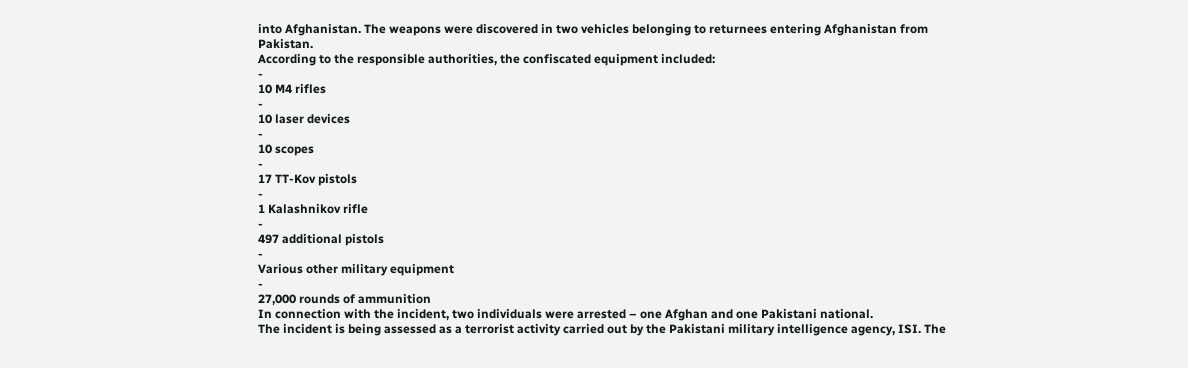into Afghanistan. The weapons were discovered in two vehicles belonging to returnees entering Afghanistan from Pakistan.
According to the responsible authorities, the confiscated equipment included:
-
10 M4 rifles
-
10 laser devices
-
10 scopes
-
17 TT-Kov pistols
-
1 Kalashnikov rifle
-
497 additional pistols
-
Various other military equipment
-
27,000 rounds of ammunition
In connection with the incident, two individuals were arrested – one Afghan and one Pakistani national.
The incident is being assessed as a terrorist activity carried out by the Pakistani military intelligence agency, ISI. The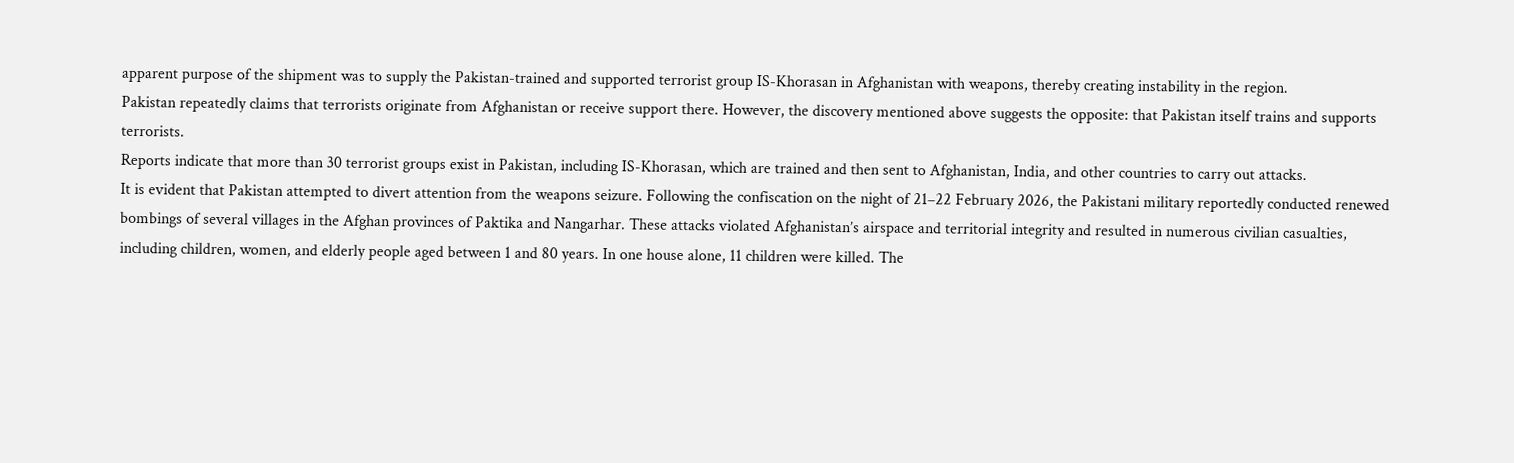apparent purpose of the shipment was to supply the Pakistan-trained and supported terrorist group IS-Khorasan in Afghanistan with weapons, thereby creating instability in the region.
Pakistan repeatedly claims that terrorists originate from Afghanistan or receive support there. However, the discovery mentioned above suggests the opposite: that Pakistan itself trains and supports terrorists.
Reports indicate that more than 30 terrorist groups exist in Pakistan, including IS-Khorasan, which are trained and then sent to Afghanistan, India, and other countries to carry out attacks.
It is evident that Pakistan attempted to divert attention from the weapons seizure. Following the confiscation on the night of 21–22 February 2026, the Pakistani military reportedly conducted renewed bombings of several villages in the Afghan provinces of Paktika and Nangarhar. These attacks violated Afghanistan’s airspace and territorial integrity and resulted in numerous civilian casualties, including children, women, and elderly people aged between 1 and 80 years. In one house alone, 11 children were killed. The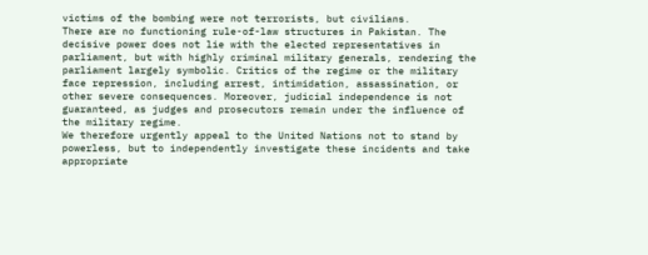victims of the bombing were not terrorists, but civilians.
There are no functioning rule-of-law structures in Pakistan. The decisive power does not lie with the elected representatives in parliament, but with highly criminal military generals, rendering the parliament largely symbolic. Critics of the regime or the military face repression, including arrest, intimidation, assassination, or other severe consequences. Moreover, judicial independence is not guaranteed, as judges and prosecutors remain under the influence of the military regime.
We therefore urgently appeal to the United Nations not to stand by powerless, but to independently investigate these incidents and take appropriate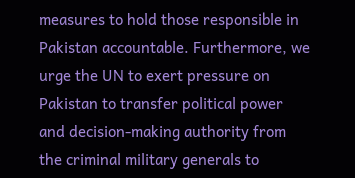measures to hold those responsible in Pakistan accountable. Furthermore, we urge the UN to exert pressure on Pakistan to transfer political power and decision-making authority from the criminal military generals to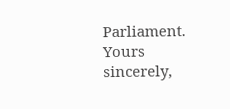Parliament.
Yours sincerely,